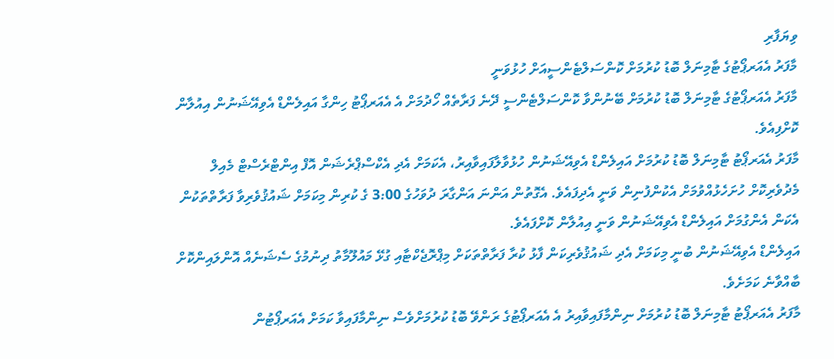ވިޔަފާރި
މާފަރު އެއަރޕޯޓުގެ ޓާމިނަލް ބޮޑު ކުރުމަށް ކޮންސަލްޓެންސީއަށް ހުޅުވަނީ
މާފަރު އެއަރޕޯޓުގެ ޓާމިނަލް ބޮޑު ކުރުމަށް ބޭނުންވާ ކޮންސަލްޓެންސީ ދޭނެ ފަރާތެއް ހޯދުމަށް އެ އެއަރޕޯޓު ހިންގާ އައިލެންޑް އެވިއޭޝަނުން އިއުލާން ކޮށްފިއެވެ.
މާފަރު އެއަރޕޯޓު ޓާމިނަލް ބޮޑު ކުރުމަށް އައިލެންޑް އެވިއޭޝަނުން ހުޅުވާލާފައިވާއިރު، އެކަމަށް އެދި އެކްސްޕްރެޝަން އޮފް އިންޓްރެސްޓް މެއިލް މެދުވެރިކޮށް ހުށަހެޅުއްވުމަށް އެކުންފުނިން ވަނީ އެދިފައެވެ. އެގޮތުން އަންނަ އަންގާރަ ދުވަހުގެ 3:00 ގެ ކުރިން މިކަމަށް ޝައުޤުވެރިވާ ފަރާތްތަކުން އެކަން އެންގުމަށް އައިލެންޑް އެވިއޭޝަނުން ވަނީ އިއުލާން ކޮށްފައެވެ.
އައިލެންޑް އެވިއޭޝަނުން ބުނީ މިކަމަށް އެދި ޝައުޤުވެރިކަން ފާޅު ކުރާ ފަރާތްތަކަށް މިޕްރޮޖެކްޓާއި ގުޅޭ މައުލޫމާތު ދިނުމުގެ ސެޝަނެއް އޮންލައިންކޮށް ބާއްވާނެ ކަމަށެވެ.
މާފަރު އެއަރޕޯޓު ޓާމިނަލް ބޮޑު ކުރުމަށް ނިންމާފައިވާއިރު އެ އެއަރޕޯޓުގެ ރަންވޭ ބޮޑު ކުރުމަށްވެސް ނިންމާފައިވާ ކަމަށް އެއަރޕޯޓުން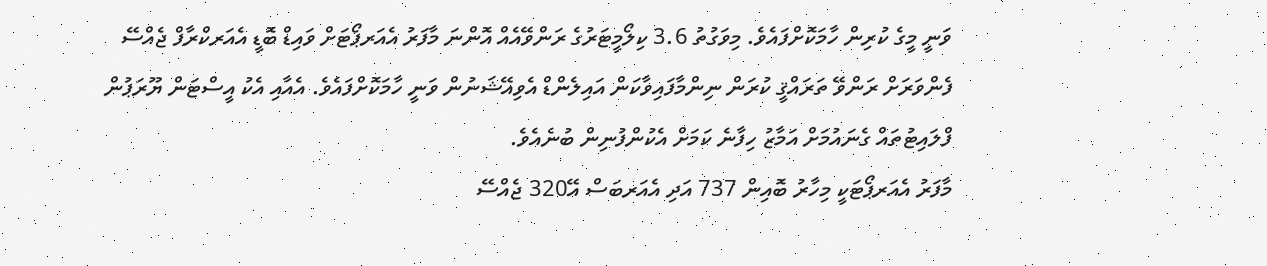ވަނީ މީގެ ކުރިން ހާމަކޮށްފައެވެ. މިވަގުތު 3.6 ކިލޯމީޓަރުގެ ރަންވޭއެއް އޮންނަ މާފަރު އެއަރޕޯޓަށް ވައިޑް ބޮޑީ އެއަރކްރާފް ޖެއްސޭ ފެންވަރަށް ރަންވޭ ތަރައްޤީ ކުރަން ނިންމާފައިވާކަން އައިލެންޑް އެވިއޭޝަނުން ވަނީ ހާމަކޮށްފައެވެ. އެއާއި އެކު އީސްޓަން ޔޫރަޕުން ފްލައިޓުތައް ގެނައުމަށް އަމާޒު ހިފާނެ ކަމަށް އެކުންފުނިން ބުނެއެވެ.
މާފަރު އެއަރޕޯޓަކީ މިހާރު ބޮއިން 737 އަދި އެއަރބަސް އޭ320 ޖެއްސޭ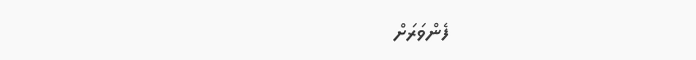ފެންވަރަށް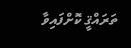ތަރައްޤީ ކޮށްފައިވާ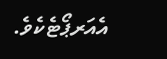އެއަރޕޯޓެކެވެ.